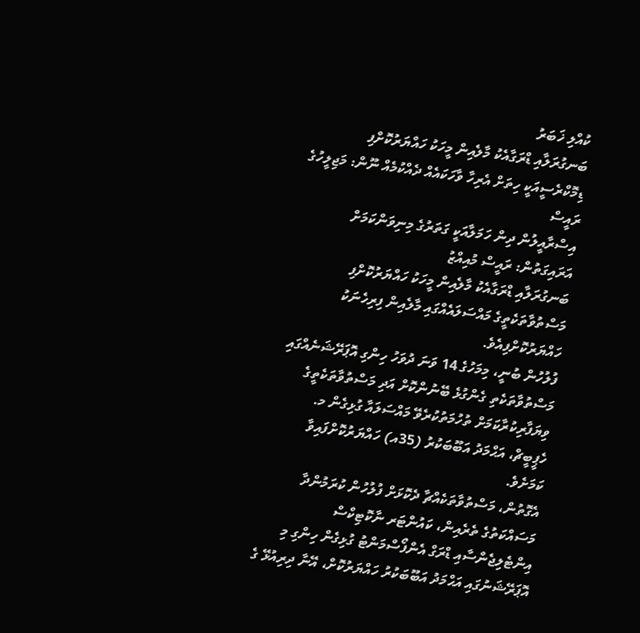ކުއްލި ޚަބަރު
ބަނގުރަލާއި ޑްރަގާއެކު މާލެއިން މީހަކު ހައްޔަރުކޮށްފި
ޑިމޮކްރެސީއަކީ ހިތަށް އެރިހާ ވާހަކައެއް ދެއްކުމެއް ނޫން: މަޖިލީހުގެ ރައީސް
އިސްރާއީލުން ދިން ހަމަލާއަކީ ގަތަރުގެ މިނިވަންކަމަށް އަރައިގަތުން: ރައީސް މުއިއްޒު
ބަނގުރަލާއި ޑްރަގާއެކު މާލެއިން މީހަކު ހައްޔަރުކޮށްފި
މަސްތުވާތަކެތީގެ މައްސަލައެއްގައި މާލެއިން ފިރިހެނަކު ހައްޔަރުކޮށްފިއެވެ.
ފުލުހުން ބުނީ، މިމަހުގެ 14 ވަނަ ދުވަހު ހިންގި އޮޕަރޭޝަނެއްގައި މަސްތުވާތަކެތި ގެންގުޅެ ބޭނުންކޮށް އަދި މަސްތުވާތަކެތީގެ ވިޔަފާރިކުރާކަމަށް ތުހުމަތުކުރެވޭ މައްސަލައާ ގުޅިގެން މ. ހެޕީބީޗް، އަޙްމަދު އަބޫބަކުރު (35އ) ހައްޔަރުކޮށްފައިވާ ކަމަށެވެ.
އެގޮތުން، މަސްތުވާތަކެއްޗާ ދެކޮޅަށް ފުލުހުން ކުރަމުންދާ މަސައްކަތުގެ ތެރެއިން، ކައުންޓަރ ނާކޮޓިކްސް އިންޓެލިޖެންސާއި ޑްރަގް އެންފޯސްމަންޓު ގުޅިގެން ހިންގި މި އޮޕަރޭޝަނުގައި އަޙްމަދު އަބޫބަކުރު ހައްޔަރުކޮށް، އޭނާ ދިރިއުޅޭ ގެ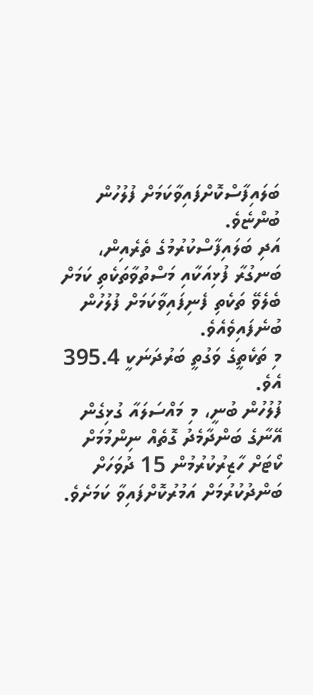ބަލައިފާސްކޮށްފައިވާކަމަށް ފުލުހުން ބުންޏެވެ.
އަދި ބަލައިފާސްކުރުމުގެ ތެރެއިން، ބަނގުރާ ފުޅިއަކާއި މަސްތުވާތަކެތި ކަމަށް ބެލެވޭ ތަކެތި ފެނިފައިވާކަމަށް ފުލުހުން ބުނެފައިވެއެވެ.
މި ތަކެތީގެ ވަގުތީ ބަރުދަނަކީ 395.4 އެވެ.
ފުލުހުން ބުނީ، މި މައްސަލައާ ގުޅިގެން އޭނާގެ ބަންދާމެދު ގޮތެއް ނިންމުމަށް ކޯޓަށް ހާޒިރުކުރުމުން 15 ދުވަހަށް ބަންދުކުރުމަށް އަމުރުކޮށްފައިވާ ކަމަށެވެ.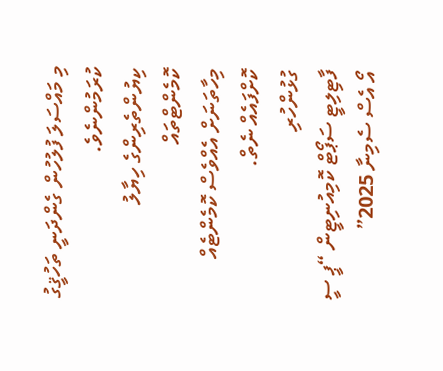މި މައްސަލަ ފުލުހުން ގެންދަނީ ތަހުޤީގު ކުރަމުންނެވެ.
ކިޔުންތެރިންގެ ހިޔާލު
ކޮމެންޓްތައް
މިހާތަނަށް އެއްވެސް ކޮމެންޓެއް ކޮށްފައެއް ނެތް.
ގުޅުންހުރި
ފާޓިލިޓީ ސަޕޯޓް ކޮމިއުނިޓީން “ޕީ ސީ އޯ އެސް ސެމިނާ 2025”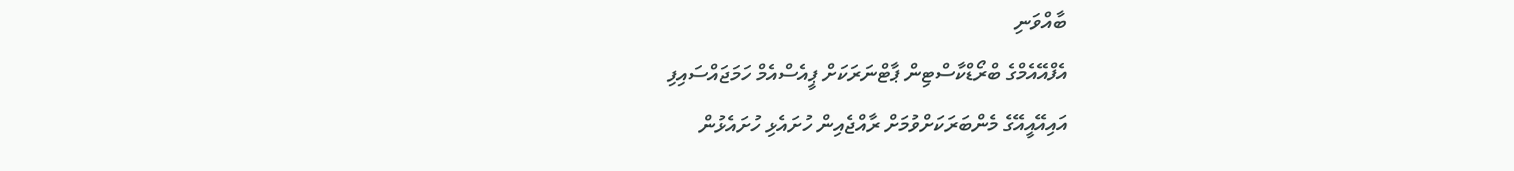ބާއްވަނި
އެފްއޭއެމްގެ ބްރޯޑްކާސްޓިން ޕާޓްނަރަކަށް ޕީއެސްއެމް ހަމަޖައްސައިފި
އައިއޭއީއޭގެ މެންބަރަކަށްވުމަށް ރާއްޖެއިން ހުށައެޅި ހުށައެޅުން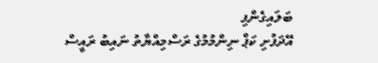ބަލައިގެންފި
އޭދަފުށި ކަޕް ނިންމުމުގެ ރަސްމިއްޔާތު ނައިބު ރައީސް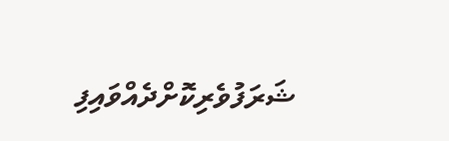ޝަރަފުވެރިކޮށްދެއްވައިފި